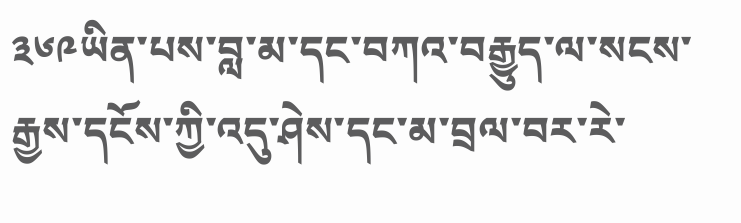༣༦༩ཡིན་པས་བླ་མ་དང་བཀའ་བརྒྱུད་ལ་སངས་རྒྱས་དངོས་ཀྱི་འདུ་ཤེས་དང་མ་བྲལ་བར་རེ་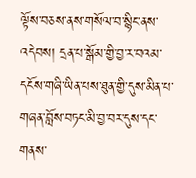ལྟོས་བཅས་ནས་གསོལ་བ་སྙིང་ནས་འདེབས། དྲན་པ་སྒོམ་གྱི་བྱ་ར་བའམ་དངོས་གཞི་ཡིན་པས་ཐུན་གྱི་དུས་མིན་པ་གཞན་བློས་བཏང་མི་བྱ་བར་དུས་དང་གནས་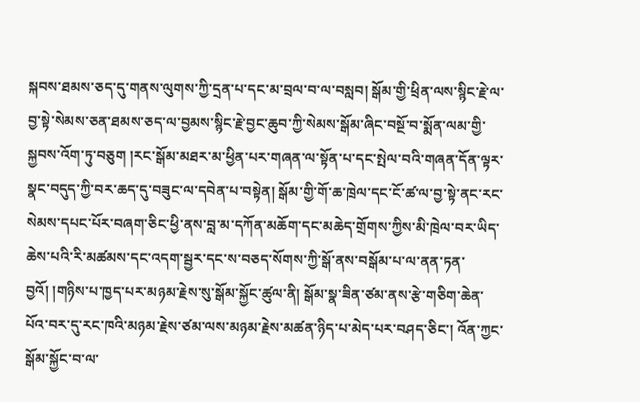སྐབས་ཐམས་ཅད་དུ་གནས་ལུགས་ཀྱི་དྲན་པ་དང་མ་བྲལ་བ་ལ་བསླབ། སྒོམ་གྱི་ཕྲིན་ལས་སྙིང་རྗེ་ལ་བྱ་སྟེ་སེམས་ཅན་ཐམས་ཅད་ལ་བྱམས་སྙིང་རྗེ་བྱང་ཆུབ་ཀྱི་སེམས་སྒོམ་ཞིང་བསྔོ་བ་སྨོན་ལམ་གྱི་སྐྱབས་འོག་ཏུ་བཅུག །རང་སྒོམ་མཐར་མ་ཕྱིན་པར་གཞན་ལ་སྟོན་པ་དང་སྤེལ་བའི་གཞན་དོན་ལྟར་སྣང་བདུད་ཀྱི་བར་ཆད་དུ་བཟུང་ལ་དབེན་པ་བསྟེན། སྒོམ་གྱི་གོ་ཆ་ཁྲེལ་དང་ངོ་ཚ་ལ་བྱ་སྟེ་ནང་རང་སེམས་དཔང་པོར་བཞག་ཅིང་ཕྱི་ནས་བླ་མ་དཀོན་མཆོག་དང་མཆེད་གྲོགས་ཀྱིས་མི་ཁྲེལ་བར་ཡིད་ཆེས་པའི་རི་མཚམས་དང་འདག་སྦྱར་དང་ས་བཅད་སོགས་ཀྱི་སྒོ་ནས་བསྒོམ་པ་ལ་ནན་ཏན་བྱའོ། །གཉིས་པ་ཁྱད་པར་མཉམ་རྗེས་སུ་སྒོམ་སྐྱོང་ཚུལ་ནི། སྒོམ་སྣ་ཟིན་ཙམ་ནས་རྩེ་གཅིག་ཆེན་པོའ་བར་དུ་རང་ཁའི་མཉམ་རྗེས་ཙམ་ལས་མཉམ་རྗེས་མཚན་ཉིད་པ་མེད་པར་བཤད་ཅིང་། འོན་ཀྱང་སྒོམ་སྐྱོང་བ་ལ་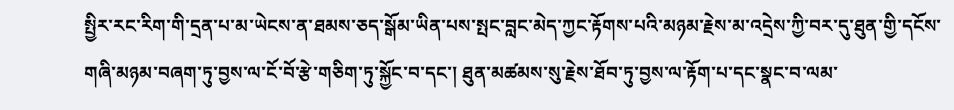སྤྱིར་རང་རིག་གི་དྲན་པ་མ་ཡེངས་ན་ཐམས་ཅད་སྒོམ་ཡིན་པས་སྤང་བླང་མེད་ཀྱང་རྟོགས་པའི་མཉམ་རྗེས་མ་འདྲེས་ཀྱི་བར་དུ་ཐུན་གྱི་དངོས་གཞི་མཉམ་བཞག་ཏུ་བྱས་ལ་ངོ་བོ་རྩེ་གཅིག་ཏུ་སྐྱོང་བ་དང་། ཐུན་མཚམས་སུ་རྗེས་ཐོབ་ཏུ་བྱས་ལ་རྟོག་པ་དང་སྣང་བ་ལམ་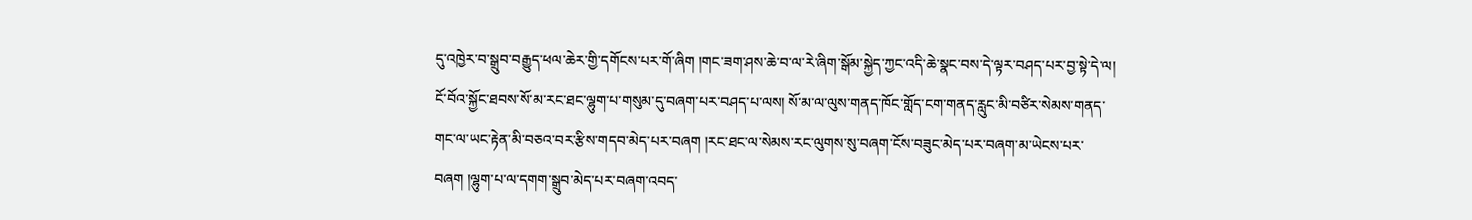དུ་འཁྱེར་བ་སྒྲུབ་བརྒྱུད་ཕལ་ཆེར་གྱི་དགོངས་པར་གོ་ཞིག །གང་ཟག་ཤས་ཆེ་བ་ལ་རེ་ཞིག་སྒོམ་སྐྱེད་ཀྱང་འདི་ཆེ་སྣང་བས་དེ་ལྟར་བཤད་པར་བྱ་སྟེ་དེ་ལ། ངོ་བོའ་སྐྱོང་ཐབས་སོ་མ་རང་ཐང་ལྷུག་པ་གསུམ་དུ་བཞག་པར་བཤད་པ་ལས། སོ་མ་ལ་ལུས་གནད་ཁོང་གློད་ངག་གནད་རླུང་མི་བཙིར་སེམས་གནད་གང་ལ་ཡང་རྟེན་མི་བཅའ་བར་རྩིས་གདབ་མེད་པར་བཞག །རང་ཐང་ལ་སེམས་རང་ལུགས་སུ་བཞག་ངོས་བཟུང་མེད་པར་བཞག་མ་ཡེངས་པར་བཞག །ལྷུག་པ་ལ་དགག་སྒྲུབ་མེད་པར་བཞག་འབད་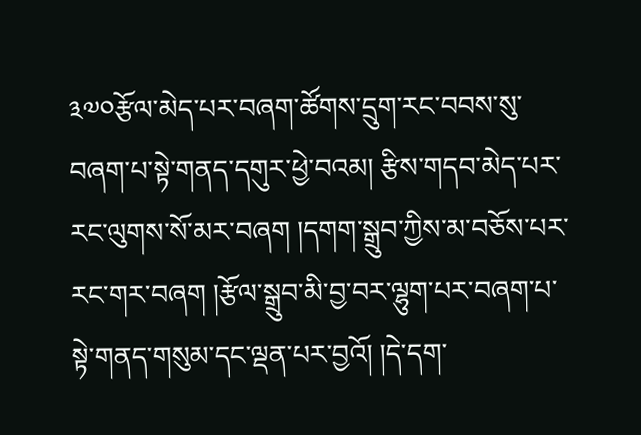༣༧༠རྩོལ་མེད་པར་བཞག་ཚོགས་དྲུག་རང་བབས་སུ་བཞག་པ་སྟེ་གནད་དགུར་ཕྱེ་བའམ། རྩིས་གདབ་མེད་པར་རང་ལུགས་སོ་མར་བཞག །དགག་སྒྲུབ་ཀྱིས་མ་བཅོས་པར་རང་གར་བཞག །རྩོལ་སྒྲུབ་མི་བྱ་བར་ལྷུག་པར་བཞག་པ་སྟེ་གནད་གསུམ་དང་ལྡན་པར་བྱའོ། །དེ་དག་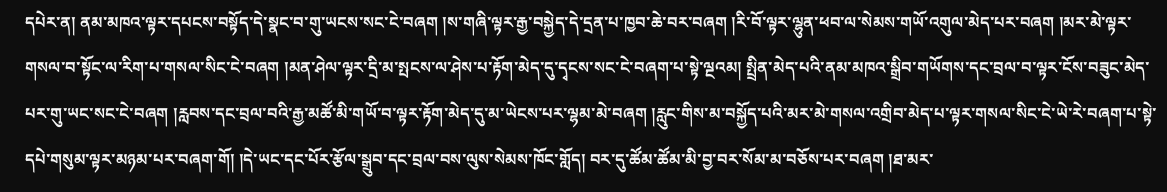དཔེར་ན། ནམ་མཁའ་ལྟར་དཔངས་བསྟོད་དེ་སྣང་བ་གུ་ཡངས་སང་ངེ་བཞག །ས་གཞི་ལྟར་རྒྱ་བསྐྱེད་དེ་དྲན་པ་ཁྱབ་ཆེ་བར་བཞག །རི་བོ་ལྟར་ལྷུན་ཕབ་ལ་སེམས་གཡོ་འགུལ་མེད་པར་བཞག །མར་མེ་ལྟར་གསལ་བ་སྟོང་ལ་རིག་པ་གསལ་སིང་ངེ་བཞག །མན་ཤེལ་ལྟར་དྲི་མ་སྤངས་ལ་ཤེས་པ་རྟོག་མེད་དུ་དྭངས་སང་ངེ་བཞག་པ་སྟེ་ལྔའམ། སྤྲིན་མེད་པའི་ནམ་མཁའ་སྒྲིབ་གཡོགས་དང་བྲལ་བ་ལྟར་ངོས་བཟུང་མེད་པར་གུ་ཡང་སང་ངེ་བཞག །རླབས་དང་བྲལ་བའི་རྒྱ་མཚོ་མི་གཡོ་བ་ལྟར་རྟོག་མེད་དུ་མ་ཡེངས་པར་ལྷམ་མེ་བཞག །རླུང་གིས་མ་བསྐྱོད་པའི་མར་མེ་གསལ་འགྲིབ་མེད་པ་ལྟར་གསལ་སིང་ངེ་ཡེ་རེ་བཞག་པ་སྟེ་དཔེ་གསུམ་ལྟར་མཉམ་པར་བཞག་གོ། །དེ་ཡང་དང་པོར་རྩོལ་སྒྲུབ་དང་བྲལ་བས་ལུས་སེམས་ཁོང་གློད། བར་དུ་ཚོམ་ཚོམ་མི་བྱ་བར་སོམ་མ་བཅོས་པར་བཞག །ཐ་མར་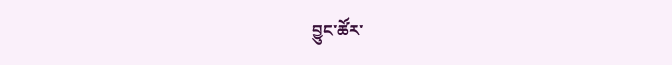བྱུང་ཚོར་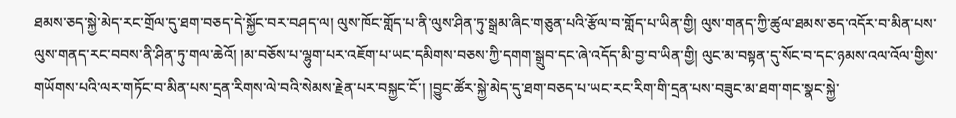ཐམས་ཅད་སྐྱེ་མེད་རང་གྲོལ་དུ་ཐག་བཅད་དེ་སྐྱོང་བར་བཤད་ལ། ལུས་ཁོང་གློད་པ་ནི་ལུས་ཤིན་ཏུ་སྒྲམ་ཞིང་གཅུན་པའི་རྩོལ་བ་གློད་པ་ཡིན་གྱི། ལུས་གནད་ཀྱི་ཚུལ་ཐམས་ཅད་འདོར་བ་མིན་པས་ལུས་གནད་རང་བབས་ནི་ཤིན་ཏུ་གལ་ཆེའོ། །མ་བཅོས་པ་ལྷུག་པར་འཇོག་པ་ཡང་དམིགས་བཅས་ཀྱི་དགག་སྒྲུབ་དང་ཞེ་འདོད་མི་བྱ་བ་ཡིན་གྱི། ལུང་མ་བསྟན་དུ་སོང་བ་དང་ཉམས་འལ་འོལ་གྱིས་གཡོགས་པའི་ལར་གཏོང་བ་མིན་པས་དྲན་རིགས་ལེ་བའི་སེམས་རྗེན་པར་བསྐྱང་ངོ་། །བྱུང་ཚོར་སྐྱེ་མེད་དུ་ཐག་བཅད་པ་ཡང་རང་རིག་གི་དྲན་པས་བཟུང་མ་ཐག་གང་སྣང་སྐྱེ་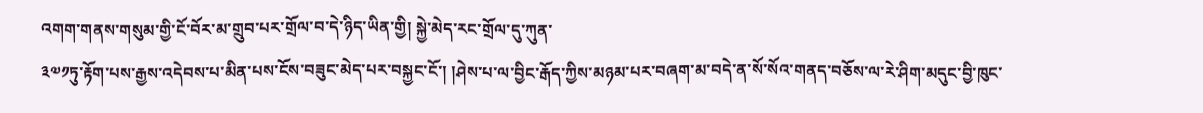འགག་གནས་གསུམ་གྱི་ངོ་བོར་མ་གྲུབ་པར་གྲོལ་བ་དེ་ཉིད་ཡིན་གྱི། སྐྱེ་མེད་རང་གྲོལ་དུ་ཀུན་
༣༧༡ཏུ་རྟོག་པས་རྒྱས་འདེབས་པ་མིན་པས་ངོས་བཟུང་མེད་པར་བསྐྱང་ངོ་། །ཤེས་པ་ལ་བྱིང་རྒོད་ཀྱིས་མཉམ་པར་བཞག་མ་བདེ་ན་སོ་སོའ་གནད་བཅོས་ལ་རེ་ཤིག་མདུང་བྱི་ཁུང་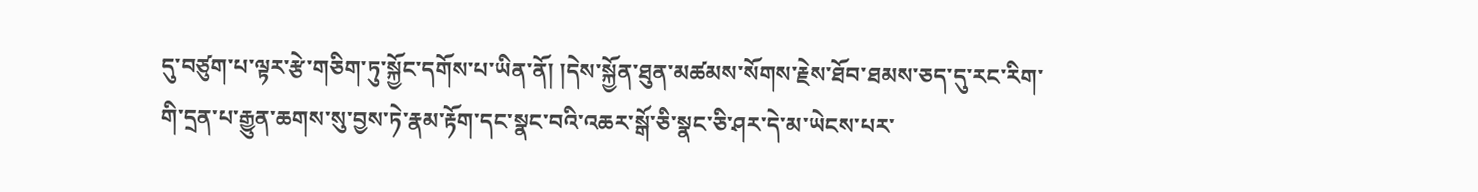དུ་བཙུག་པ་ལྟར་རྩེ་གཅིག་ཏུ་སྐྱོང་དགོས་པ་ཡིན་ནོ། །དེས་སྐྱོན་ཐུན་མཚམས་སོགས་རྗེས་ཐོབ་ཐམས་ཅད་དུ་རང་རིག་གི་དྲན་པ་རྒྱུན་ཆགས་སུ་བྱས་ཏེ་རྣམ་རྟོག་དང་སྣང་བའི་འཆར་སྒོ་ཅི་སྣང་ཅི་ཤར་དེ་མ་ཡེངས་པར་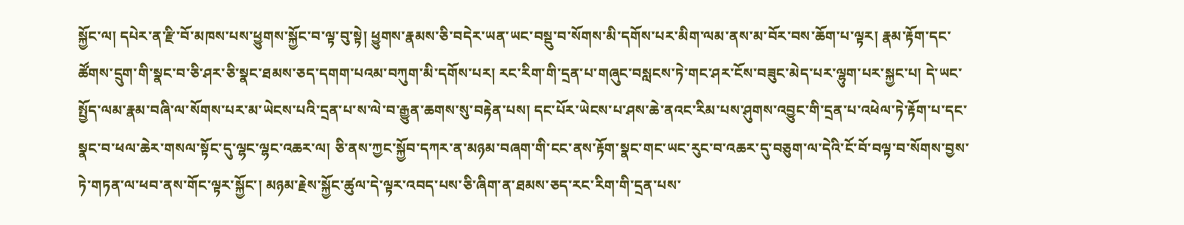སྐྱོང་ལ། དཔེར་ན་རྫི་བོ་མཁས་པས་ཕྱུགས་སྐྱོང་བ་ལྟ་བུ་སྟེ། ཕྱུགས་རྣམས་ཅི་བདེར་ཡན་ཡང་བསྡུ་བ་སོགས་མི་དགོས་པར་མིག་ལམ་ནས་མ་བོར་བས་ཆོག་པ་ལྟར། རྣམ་རྟོག་དང་ཚོགས་དྲུག་གི་སྣང་བ་ཅི་ཤར་ཅི་སྣང་ཐམས་ཅད་དགག་པའམ་བཀུག་མི་དགོས་པར། རང་རིག་གི་དྲན་པ་གཞུང་བསླངས་ཏེ་གང་ཤར་ངོས་བཟུང་མེད་པར་ལྷུག་པར་སྐྱང་པ། དེ་ཡང་སྤྱོད་ལམ་རྣམ་བཞི་ལ་སོགས་པར་མ་ཡེངས་པའི་དྲན་པ་ས་ལེ་བ་རྒྱུན་ཆགས་སུ་བརྟེན་པས། དང་པོར་ཡེངས་པ་ཤས་ཆེ་ནའང་རིམ་པས་ཤུགས་འབྱུང་གི་དྲན་པ་འཕེལ་ཏེ་རྟོག་པ་དང་སྣང་བ་ཕལ་ཆེར་གསལ་སྟོང་དུ་ལྷང་ལྷང་འཆར་ལ། ཅི་ནས་ཀྱང་སྐྱོབ་དཀར་ན་མཉམ་བཞག་གི་ངང་ནས་རྟོག་སྣང་གང་ཡང་རུང་བ་འཆར་དུ་བཅུག་ལ་དེའི་ངོ་བོ་བལྟ་བ་སོགས་བྱས་ཏེ་གཏན་ལ་ཕབ་ནས་གོང་ལྟར་སྐྱོང་། མཉམ་རྗེས་སྐྱོང་ཚུལ་དེ་ལྟར་འབད་པས་ཅི་ཞིག་ན་ཐམས་ཅད་རང་རིག་གི་དྲན་པས་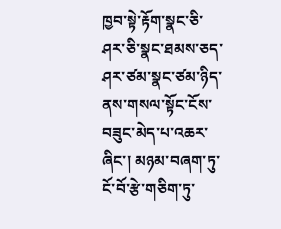ཁྱབ་སྟེ་རྟོག་སྣང་ཅི་ཤར་ཅི་སྣང་ཐམས་ཅད་ཤར་ཙམ་སྣང་ཙམ་ཉིད་ནས་གསལ་སྟོང་ངོས་བཟུང་མེད་པ་འཆར་ཞིང་། མཉམ་བཞག་ཏུ་ངོ་བོ་རྩེ་གཅིག་ཏུ་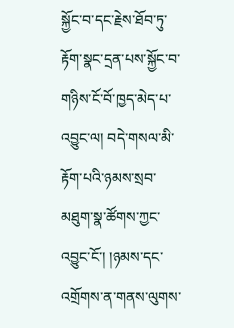སྐྱོང་བ་དང་རྗེས་ཐོབ་ཏུ་རྟོག་སྣང་དྲན་པས་སྐྱོང་བ་གཉིས་ངོ་བོ་ཁྱད་མེད་པ་འབྱུང་ལ། བདེ་གསལ་མི་རྟོག་པའི་ཉམས་སྲབ་མཐུག་སྣ་ཚོགས་ཀྱང་འབྱུང་ངོ་། །ཉམས་དང་འགྲོགས་ན་གནས་ལུགས་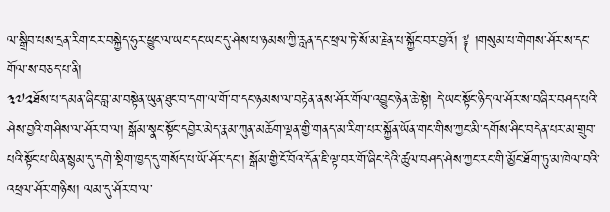ལ་སྒྲིབ་པས་དྲན་རིག་ངར་བསྐྱེད་ཧུར་ཕྱུང་ལ་ཡང་དང་ཡང་དུ་ཤེས་པ་ཉམས་ཀྱི་རླན་དང་ཕྲལ་ཏེ་སོ་མ་རྗེན་པ་སྐྱོང་བར་བྱའོ། ༈ །གསུམ་པ་གེགས་ཤོར་ས་དང་གོལ་ས་བཅད་པ་ནི།
༣༧༢ཐོས་པ་དམན་ཞིང་བླ་མ་བསྟེན་ཡུན་ཐུང་བ་དག་ལ་གོ་བ་དང་ཉམས་ལ་བརྟེན་ནས་ཤོར་གོལ་འབྱུང་ཉེན་ཆེ་སྟེ། དེ་ཡང་སྟོང་ཉིད་ལ་ཤོར་ས་བཞིར་བཤད་པའི་ཤེས་བྱའི་གཤིས་ལ་ཤོར་བ་ལ། སྒོམ་སྣང་སྟོང་དབྱེར་མེད་རྣམ་ཀུན་མཆོག་ལྡན་གྱི་གནད་མ་རིག་པར་སྐྱོན་ཡོན་གང་གིས་ཀྱང་མི་དགོས་ཤིང་བདེན་པར་མ་གྲུབ་པའི་སྟོང་པ་ཡིན་སྙམ་དུ་དགེ་སྡིག་ཁྱད་དུ་གསོད་པ་ཡོ་ཤོར་དང་། སྒོམ་གྱི་ངོ་བོའ་དོན་ཇི་ལྟ་བར་གོ་ཞིང་དེའི་ཚུལ་བཤད་ཤེས་ཀྱང་རང་གི་མྱོང་ཐོག་ཏུ་མ་ཁེལ་བའི་འཕྲལ་ཤོར་གཉིས། ལམ་དུ་ཤོར་བ་ལ་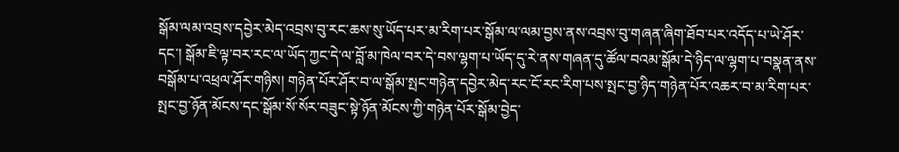སྒོམ་ལམ་འབྲས་དབྱེར་མེད་འབྲས་བུ་རང་ཆས་སུ་ཡོད་པར་མ་རིག་པར་སྒོམ་ལ་ལམ་བྱས་ནས་འབྲས་བུ་གཞན་ཞིག་ཐོབ་པར་འདོད་པ་ཡེ་ཤོར་དང་། སྒོམ་ཇི་ལྟ་བར་རང་ལ་ཡོད་ཀྱང་དེ་ལ་བློ་མ་ཁེལ་བར་དེ་བས་ལྷག་པ་ཡོད་དུ་རེ་ནས་གཞན་དུ་ཚོལ་བའམ་སྒོམ་དེ་ཉིད་ལ་ལྷག་པ་བསྣན་ནས་བསྒོམ་པ་འཕྲལ་ཤོར་གཉིས། གཉེན་པོར་ཤོར་བ་ལ་སྒོམ་སྤང་གཉེན་དབྱེར་མེད་རང་ངོ་རང་རིག་པས་སྤང་བྱ་ཉིད་གཉེན་པོར་འཆར་བ་མ་རིག་པར་སྤང་བྱ་ཉོན་མོངས་དང་སྒོམ་སོ་སོར་བཟུང་སྟེ་ཉོན་མོངས་ཀྱི་གཉེན་པོར་སྒོམ་བྱེད་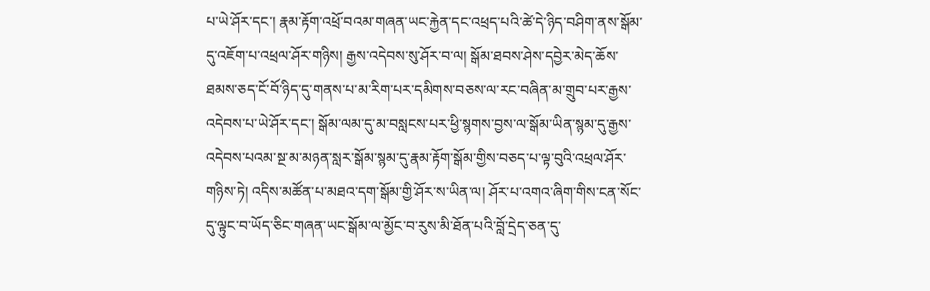པ་ཡེ་ཤོར་དང་། རྣམ་རྟོག་འཕྲོ་བའམ་གཞན་ཡང་རྐྱེན་དང་འཕྲད་པའི་ཚེ་དེ་ཉིད་བཤིག་ནས་སྒོམ་དུ་འཇོག་པ་འཕྲལ་ཤོར་གཉིས། རྒྱས་འདེབས་སུ་ཤོར་བ་ལ། སྒོམ་ཐབས་ཤེས་དབྱེར་མེད་ཆོས་ཐམས་ཅད་ངོ་བོ་ཉིད་དུ་གནས་པ་མ་རིག་པར་དམིགས་བཅས་ལ་རང་བཞིན་མ་གྲུབ་པར་རྒྱས་འདེབས་པ་ཡེ་ཤོར་དང་། སྒོམ་ལམ་དུ་མ་བསླངས་པར་ཕྱི་སྙགས་བྱས་ལ་སྒོམ་ཡིན་སྙམ་དུ་རྒྱས་འདེབས་པའམ་སྔ་མ་མཉན་སླར་སྒོམ་སྙམ་དུ་རྣམ་རྟོག་སྒོམ་གྱིས་བཅད་པ་ལྟ་བུའི་འཕྲལ་ཤོར་གཉིས་ཏེ། འདིས་མཚོན་པ་མཐའ་དག་སྒོམ་གྱི་ཤོར་ས་ཡིན་ལ། ཤོར་པ་འགའ་ཞིག་གིས་ངན་སོང་དུ་ལྟུང་བ་ཡོད་ཅིང་གཞན་ཡང་སྒོམ་ལ་མྱོང་བ་རུས་མི་ཐོན་པའི་བློ་དྲེད་ཅན་དུ་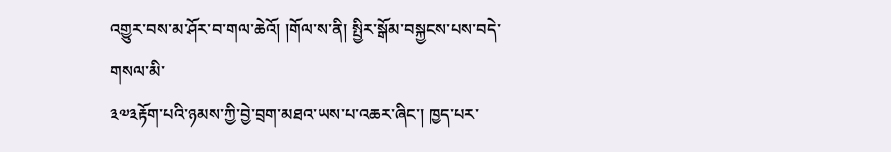འགྱུར་བས་མ་ཤོར་བ་གལ་ཆེའོ། །གོལ་ས་ནི། སྤྱིར་སྒོམ་བསྐྱངས་པས་བདེ་གསལ་མི་
༣༧༣རྟོག་པའི་ཉམས་ཀྱི་བྱེ་བྲག་མཐའ་ཡས་པ་འཆར་ཞིང་། ཁྱད་པར་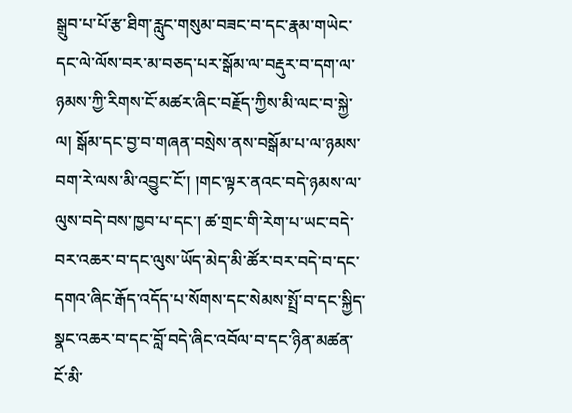སྒྲུབ་པ་པོ་རྩ་ཐིག་རླུང་གསུམ་བཟང་བ་དང་རྣམ་གཡེང་དང་ལེ་ལོས་བར་མ་བཅད་པར་སྒོམ་ལ་བརྡུར་བ་དག་ལ་ཉམས་ཀྱི་རིགས་ངོ་མཚར་ཞིང་བརྗོད་ཀྱིས་མི་ལང་བ་སྐྱེ་ལ། སྒོམ་དང་བྱ་བ་གཞན་བསྲེས་ནས་བསྒོམ་པ་ལ་ཉམས་བག་རེ་ལས་མི་འབྱུང་ངོ་། །གང་ལྟར་ནའང་བདེ་ཉམས་ལ་ལུས་བདེ་བས་ཁྱབ་པ་དང་། ཚ་གྲང་གི་རེག་པ་ཡང་བདེ་བར་འཆར་བ་དང་ལུས་ཡོད་མེད་མི་ཚོར་བར་བདེ་བ་དང་དགའ་ཞིང་རྒོད་འདོད་པ་སོགས་དང་སེམས་སྤྲོ་བ་དང་སྐྱིད་སྣང་འཆར་བ་དང་བློ་བདེ་ཞིང་འབོལ་བ་དང་ཉིན་མཚན་ངོ་མི་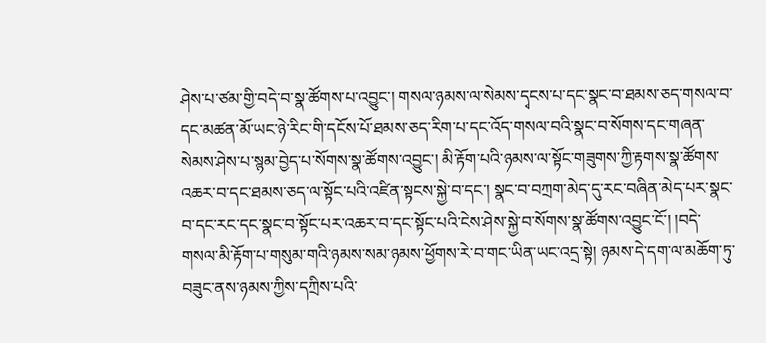ཤེས་པ་ཙམ་གྱི་བདེ་བ་སྣ་ཚོགས་པ་འབྱུང་། གསལ་ཉམས་ལ་སེམས་དྭངས་པ་དང་སྣང་བ་ཐམས་ཅད་གསལ་བ་དང་མཚན་མོ་ཡང་ཉེ་རིང་གི་དངོས་པོ་ཐམས་ཅད་རིག་པ་དང་འོད་གསལ་བའི་སྣང་བ་སོགས་དང་གཞན་སེམས་ཤེས་པ་སྙམ་བྱེད་པ་སོགས་སྣ་ཚོགས་འབྱུང་། མི་རྟོག་པའི་ཉམས་ལ་སྟོང་གཟུགས་ཀྱི་རྟགས་སྣ་ཚོགས་འཆར་བ་དང་ཐམས་ཅད་ལ་སྟོང་པའི་འཛིན་སྟངས་སྐྱེ་བ་དང་། སྣང་བ་བཀྲག་མེད་དུ་རང་བཞིན་མེད་པར་སྣང་བ་དང་རང་དང་སྣང་བ་སྟོང་པར་འཆར་བ་དང་སྟོང་པའི་ངེས་ཤེས་སྐྱེ་བ་སོགས་སྣ་ཚོགས་འབྱུང་ངོ་། །བདེ་གསལ་མི་རྟོག་པ་གསུམ་གའི་ཉམས་སམ་ཉམས་ཕྱོགས་རེ་བ་གང་ཡིན་ཡང་འདྲ་སྟེ། ཉམས་དེ་དག་ལ་མཆོག་ཏུ་བཟུང་ནས་ཉམས་ཀྱིས་དཀྲིས་པའི་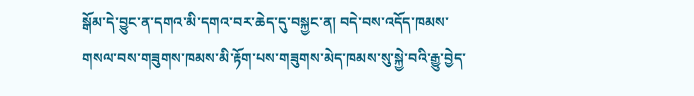སྒོམ་དེ་བྱུང་ན་དགའ་མི་དགའ་བར་ཆེད་དུ་བསྐྱང་ན། བདེ་བས་འདོད་ཁམས་གསལ་བས་གཟུགས་ཁམས་མི་རྟོག་པས་གཟུགས་མེད་ཁམས་སུ་སྐྱེ་བའི་རྒྱུ་བྱེད་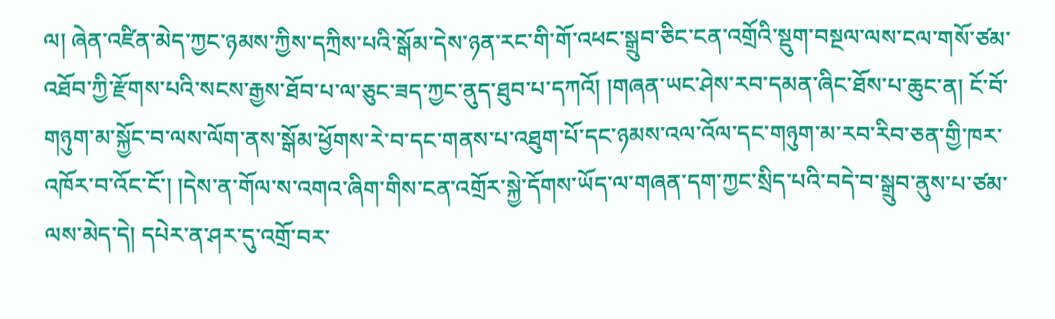ལ། ཞེན་འཛིན་མེད་ཀྱང་ཉམས་ཀྱིས་དཀྲིས་པའི་སྒོམ་དེས་ཉན་རང་གི་གོ་འཕང་སྒྲུབ་ཅིང་ངན་འགྲོའི་སྡུག་བསྔལ་ལས་ངལ་གསོ་ཙམ་འཐོབ་ཀྱི་རྫོགས་པའི་སངས་རྒྱས་ཐོབ་པ་ལ་ཅུང་ཟད་ཀྱང་ནུད་ཐུབ་པ་དཀའོ། །གཞན་ཡང་ཤེས་རབ་དམན་ཞིང་ཐོས་པ་ཆུང་ན། ངོ་བོ་གཉུག་མ་སྐྱོང་བ་ལས་ལོག་ནས་སྒོམ་ཕྱོགས་རེ་བ་དང་གནས་པ་འཐུག་པོ་དང་ཉམས་འལ་འོལ་དང་གཉུག་མ་རབ་རིབ་ཅན་གྱི་ཁར་འཁོར་བ་འོང་ངོ་། །དེས་ན་གོལ་ས་འགའ་ཞིག་གིས་ངན་འགྲོར་སྐྱེ་དོགས་ཡོད་ལ་གཞན་དག་ཀྱང་སྲིད་པའི་བདེ་བ་སྒྲུབ་ནུས་པ་ཙམ་ལས་མེད་དེ། དཔེར་ན་ཤར་དུ་འགྲོ་བར་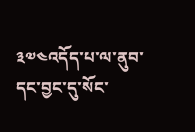༣༧༤འདོད་པ་ལ་ནུབ་དང་བྱང་དུ་སོང་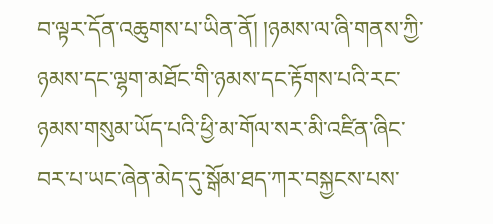བ་ལྟར་དོན་འཆུགས་པ་ཡིན་ནོ། །ཉམས་ལ་ཞི་གནས་ཀྱི་ཉམས་དང་ལྷག་མཐོང་གི་ཉམས་དང་རྟོགས་པའི་རང་ཉམས་གསུམ་ཡོད་པའི་ཕྱི་མ་གོལ་སར་མི་འཛིན་ཞིང་བར་པ་ཡང་ཞེན་མེད་དུ་སྒོམ་ཐད་ཀར་བསྐྱངས་པས་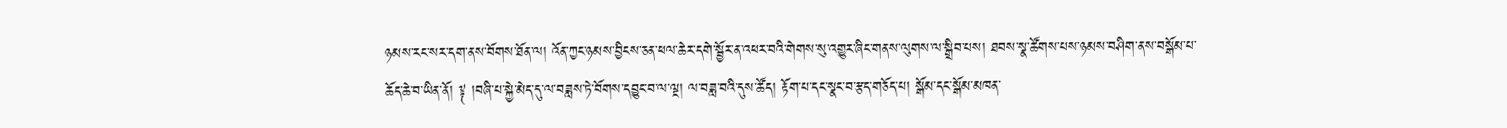ཉམས་རང་སར་དག་ནས་བོགས་ཐོན་ལ། འོན་ཀྱང་ཉམས་བྱིངས་ཅན་ཕལ་ཆེར་དགེ་སྦྱོར་ན་འཕར་བའི་གེགས་སུ་འགྱུར་ཞིང་གནས་ལུགས་ལ་སྒྲིབ་པས། ཐབས་སྣ་ཚོགས་པས་ཉམས་བཤིག་ནས་བསྒོམ་པ་ཆོད་ཆེ་བ་ཡིན་ནོ། ༈ །བཞི་པ་སྐྱེ་མེད་དུ་ལ་བཟླས་ཏེ་བོགས་དབྱུང་བ་ལ་ལྔ། ལ་བཟླ་བའི་དུས་ཚོད། རྟོག་པ་དང་སྣང་བ་རྩད་གཅོད་པ། སྒོམ་དང་སྒོམ་མཁན་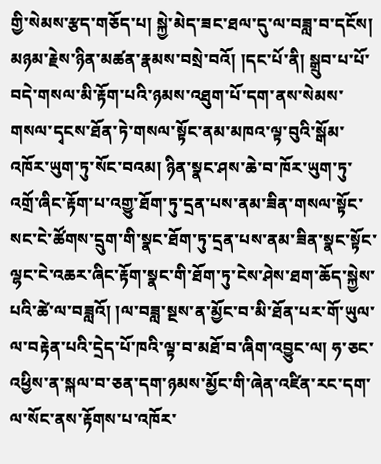གྱི་སེམས་རྩད་གཅོད་པ། སྐྱེ་མེད་ཟང་ཐལ་དུ་ལ་བཟླ་བ་དངོས། མཉམ་རྗེས་ཉིན་མཚན་རྣམས་བསྲེ་བའོ། །དང་པོ་ནི། སྒྲུབ་པ་པོ་བདེ་གསལ་མི་རྟོག་པའི་ཉམས་འཐུག་པོ་དག་ནས་སེམས་གསལ་དྭངས་ཐོན་ཏེ་གསལ་སྟོང་ནམ་མཁའ་ལྟ་བུའི་སྒོམ་འཁོར་ཡུག་ཏུ་སོང་བའམ། ཉིན་སྣང་ཤས་ཆེ་བ་ཁོར་ཡུག་ཏུ་འགྲོ་ཞིང་རྟོག་པ་འགྱུ་ཐོག་ཏུ་དྲན་པས་ནམ་ཟིན་གསལ་སྟོང་སང་ངེ་ཚོགས་དྲུག་གི་སྣང་ཐོག་ཏུ་དྲན་པས་ནམ་ཟིན་སྣང་སྟོང་ལྷང་ངེ་འཆར་ཞིང་རྟོག་སྣང་གི་ཐོག་ཏུ་ངེས་ཤེས་ཐག་ཆོད་སྐྱེས་པའི་ཚེ་ལ་བཟླའོ། །ལ་བཟླ་སྔས་ན་མྱོང་བ་མི་ཐོན་པར་གོ་ཡུལ་ལ་བརྟེན་པའི་དྲེད་པོ་ཁའི་ལྟ་བ་མཐོ་བ་ཞིག་འབྱུང་ལ། ཧ་ཅང་འཕྱིས་ན་སྐལ་བ་ཅན་དག་ཉམས་མྱོང་གི་ཞེན་འཛིན་རང་དག་ལ་སོང་ནས་རྟོགས་པ་འཁོར་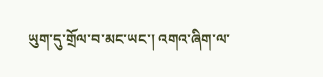ཡུག་དུ་གྲོལ་བ་མང་ཡང་། འགའ་ཞིག་ལ་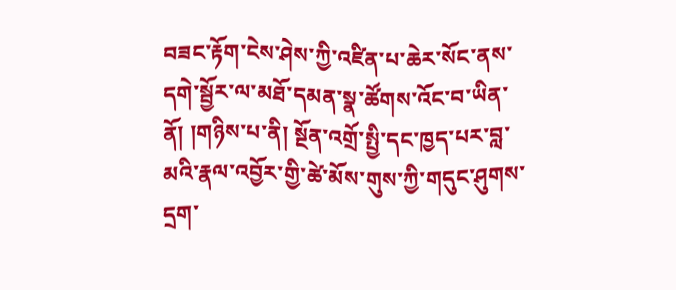བཟང་རྟོག་ངེས་ཤེས་ཀྱི་འཛིན་པ་ཆེར་སོང་ནས་དགེ་སྦྱོར་ལ་མཐོ་དམན་སྣ་ཚོགས་འོང་བ་ཡིན་ནོ། །གཉིས་པ་ནི། སྔོན་འགྲོ་སྤྱི་དང་ཁྱད་པར་བླ་མའི་རྣལ་འབྱོར་གྱི་ཚེ་མོས་གུས་ཀྱི་གདུང་ཤུགས་དྲག་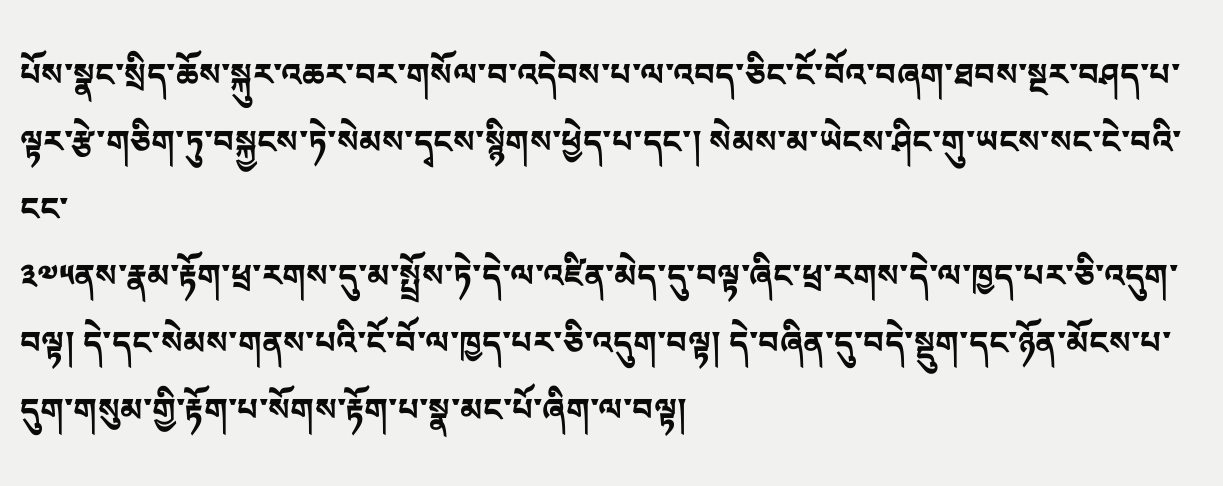པོས་སྣང་སྲིད་ཆོས་སྐུར་འཆར་བར་གསོལ་བ་འདེབས་པ་ལ་འབད་ཅིང་ངོ་བོའ་བཞག་ཐབས་སྔར་བཤད་པ་ལྟར་རྩེ་གཅིག་ཏུ་བསྐྱངས་ཏེ་སེམས་དྭངས་སྙིགས་ཕྱེད་པ་དང་། སེམས་མ་ཡེངས་ཤིང་གུ་ཡངས་སང་ངེ་བའི་ངང་
༣༧༥ནས་རྣམ་རྟོག་ཕྲ་རགས་དུ་མ་སྤྲོས་ཏེ་དེ་ལ་འཛིན་མེད་དུ་བལྟ་ཞིང་ཕྲ་རགས་དེ་ལ་ཁྱད་པར་ཅི་འདུག་བལྟ། དེ་དང་སེམས་གནས་པའི་ངོ་བོ་ལ་ཁྱད་པར་ཅི་འདུག་བལྟ། དེ་བཞིན་དུ་བདེ་སྡུག་དང་ཉོན་མོངས་པ་དུག་གསུམ་གྱི་རྟོག་པ་སོགས་རྟོག་པ་སྣ་མང་པོ་ཞིག་ལ་བལྟ།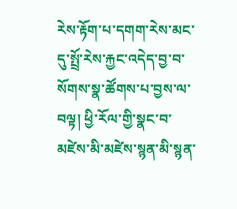རེས་རྟོག་པ་དགག་རེས་མང་དུ་སྤྲོ་རེས་རྐྱང་འདེད་བྱ་བ་སོགས་སྣ་ཚོགས་པ་བྱས་ལ་བལྟ། ཕྱི་རོལ་གྱི་སྣང་བ་མཛེས་མི་མཛེས་སྙན་མི་སྙན་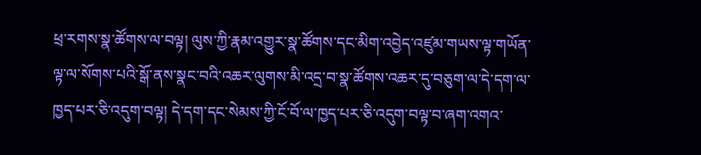ཕྲ་རགས་སྣ་ཚོགས་ལ་བལྟ། ལུས་ཀྱི་རྣམ་འགྱུར་སྣ་ཚོགས་དང་མིག་འབྱེད་འཛུམ་གཡས་ལྟ་གཡོན་ལྟ་ལ་སོགས་པའི་སྒོ་ནས་སྣང་བའི་འཆར་ལུགས་མི་འདྲ་བ་སྣ་ཚོགས་འཆར་དུ་བཅུག་ལ་དེ་དག་ལ་ཁྱད་པར་ཅི་འདུག་བལྟ། དེ་དག་དང་སེམས་ཀྱི་ངོ་བོ་ལ་ཁྱད་པར་ཅི་འདུག་བལྟ་བ་ཞག་འགའ་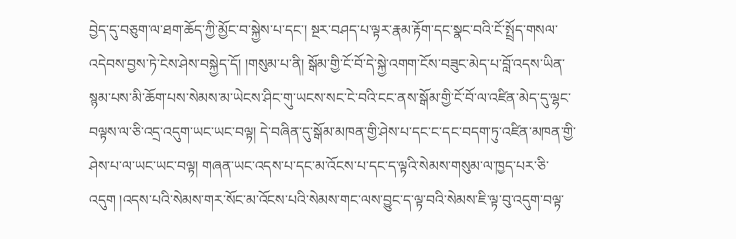བྱེད་དུ་བཅུག་ལ་ཐག་ཆོད་ཀྱི་མྱོང་བ་སྐྱེས་པ་དང་། སྔར་བཤད་པ་ལྟར་རྣམ་རྟོག་དང་སྣང་བའི་ངོ་སྤྲོད་གསལ་འདེབས་བྱས་ཏེ་ངེས་ཤེས་བསྐྱེད་དོ། །གསུམ་པ་ནི། སྒོམ་གྱི་ངོ་བོ་དེ་སྐྱེ་འགག་ངོས་བཟུང་མེད་པ་བློ་འདས་ཡིན་སྙམ་པས་མི་ཆོག་པས་སེམས་མ་ཡེངས་ཤིང་གུ་ཡངས་སང་ངེ་བའི་ངང་ནས་སྒོམ་གྱི་ངོ་བོ་ལ་འཛིན་མེད་དུ་ལྷང་བལྟས་ལ་ཅི་འདྲ་འདུག་ཡང་ཡང་བལྟ། དེ་བཞིན་དུ་སྒོམ་མཁན་གྱི་ཤེས་པ་དང་ང་དང་བདག་ཏུ་འཛིན་མཁན་གྱི་ཤེས་པ་ལ་ཡང་ཡང་བལྟ། གཞན་ཡང་འདས་པ་དང་མ་འོངས་པ་དང་ད་ལྟའི་སེམས་གསུམ་ལ་ཁྱད་པར་ཅི་འདུག །འདས་པའི་སེམས་གར་སོང་མ་འོངས་པའི་སེམས་གང་ལས་བྱུང་ད་ལྟ་བའི་སེམས་ཇི་ལྟ་བུ་འདུག་བལྟ་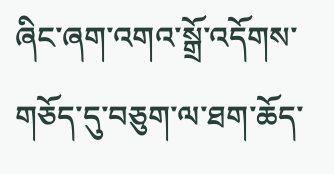ཞིང་ཞག་འགའ་སྒྲོ་འདོགས་གཅོད་དུ་བཅུག་ལ་ཐག་ཆོད་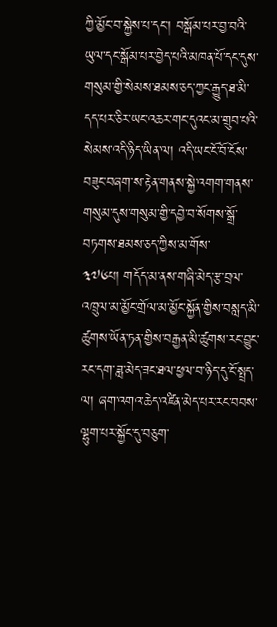ཀྱི་མྱོང་བ་སྐྱེས་པ་དང་། བསྒོམ་པར་བྱ་བའི་ཡུལ་དང་སྒོམ་པར་བྱེད་པའི་མཁན་པོ་དང་དུས་གསུམ་གྱི་སེམས་ཐམས་ཅད་ཀྱང་རྒྱུད་ཐ་མི་དད་པར་ཅིར་ཡང་འཆར་གང་དུའང་མ་གྲུབ་པའི་སེམས་འདི་ཉིད་ཡིན་ལ། འདི་ཡང་ངོ་བོ་ངོས་བཟུང་བཞག་ས་རྟེན་གནས་སྐྱེ་འགག་གནས་གསུམ་དུས་གསུམ་གྱི་དབྱེ་བ་སོགས་སྒྲོ་བཏགས་ཐམས་ཅད་ཀྱིས་མ་གོས་
༣༧༦པ། གདོད་མ་ནས་གཞི་མེད་རྩ་བྲལ་འཁྲུལ་མ་མྱོང་གྲོལ་མ་མྱོང་སྐྱོན་གྱིས་བསླད་མི་ཚུགས་ཡོན་ཏན་གྱིས་བརྒྱན་མི་ཚུགས་རང་བྱུང་རང་དག་ཟླ་མེད་ཟང་ཐལ་ཕྱལ་བ་ཉིད་དུ་ངོ་སྤྲད་ལ། ཞག་འགའ་ཆེད་འཛིན་མེད་པར་རང་བབས་ལྷུག་པར་སྐྱོང་དུ་བཅུག་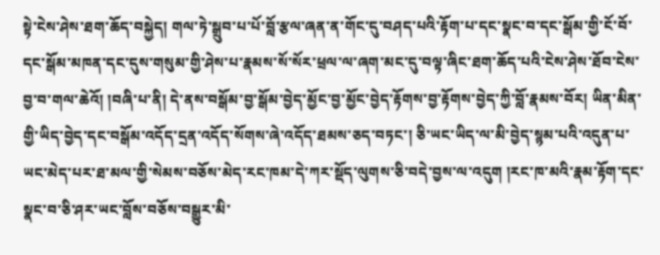སྟེ་ངེས་ཤེས་ཐག་ཆོད་བསྐྱེད། གལ་ཏེ་སྒྲུབ་པ་པོ་བློ་རྩལ་ཞན་ན་གོང་དུ་བཤད་པའི་རྟོག་པ་དང་སྣང་བ་དང་སྒོམ་གྱི་ངོ་བོ་དང་སྒོམ་མཁན་དང་དུས་གསུམ་གྱི་ཤེས་པ་རྣམས་སོ་སོར་ཕྲལ་ལ་ཞག་མང་དུ་བལྟ་ཞིང་ཐག་ཆོད་པའི་ངེས་ཤེས་ཐོབ་ངེས་བྱ་བ་གལ་ཆེའོ། །བཞི་པ་ནི། དེ་ནས་བསྒོམ་བྱ་སྒོམ་བྱེད་མྱོང་བྱ་མྱོང་བྱེད་རྟོགས་བྱ་རྟོགས་བྱེད་ཀྱི་བློ་རྣམས་བོར། ཡིན་མིན་གྱི་ཡིད་བྱེད་དང་བསྒོམ་འདོད་དྲན་འདོད་སོགས་ཞེ་འདོད་ཐམས་ཅད་བཏང་། ཅི་ཡང་ཡིད་ལ་མི་བྱེད་སྙམ་པའི་འདུན་པ་ཡང་མེད་པར་ཐ་མལ་གྱི་སེམས་བཅོས་མེད་རང་ཁམ་དེ་ཀར་སྡོད་ལུགས་ཅི་བདེ་བྱས་ལ་འདུག །རང་ཁ་མའི་རྣམ་རྟོག་དང་སྣང་བ་ཅི་ཤར་ཡང་བློས་བཅོས་བསྒྱུར་མི་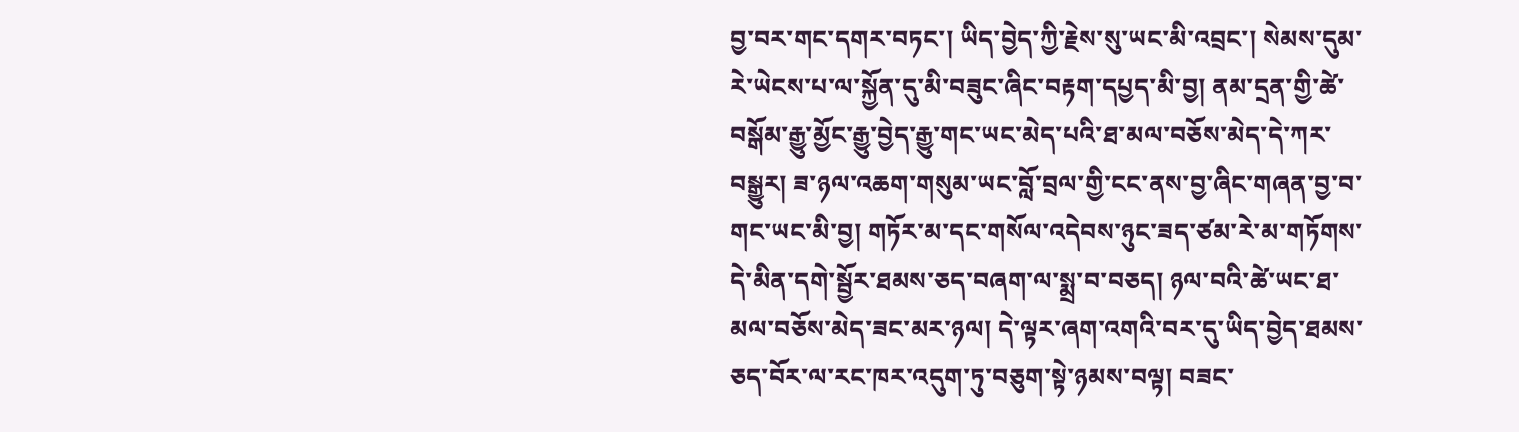བྱ་བར་གང་དགར་བཏང་། ཡིད་བྱེད་ཀྱི་རྗེས་སུ་ཡང་མི་འབྲང་། སེམས་དུམ་རེ་ཡེངས་པ་ལ་སྐྱོན་དུ་མི་བཟུང་ཞིང་བརྟག་དཔྱད་མི་བྱ། ནམ་དྲན་གྱི་ཚེ་བསྒོམ་རྒྱུ་མྱོང་རྒྱུ་བྱེད་རྒྱུ་གང་ཡང་མེད་པའི་ཐ་མལ་བཅོས་མེད་དེ་ཀར་བསྒྱུར། ཟ་ཉལ་འཆག་གསུམ་ཡང་བློ་བྲལ་གྱི་ངང་ནས་བྱ་ཞིང་གཞན་བྱ་བ་གང་ཡང་མི་བྱ། གཏོར་མ་དང་གསོལ་འདེབས་ཉུང་ཟད་ཙམ་རེ་མ་གཏོགས་དེ་མིན་དགེ་སྦྱོར་ཐམས་ཅད་བཞག་ལ་སྨྲ་བ་བཅད། ཉལ་བའི་ཚེ་ཡང་ཐ་མལ་བཅོས་མེད་ཟང་མར་ཉལ། དེ་ལྟར་ཞག་འགའི་བར་དུ་ཡིད་བྱེད་ཐམས་ཅད་བོར་ལ་རང་ཁར་འདུག་ཏུ་བཅུག་སྟེ་ཉམས་བལྟ། བཟང་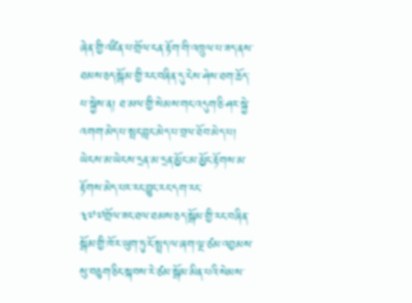ཞེན་གྱི་འཛིན་པ་གྲོལ་ངན་རྟོག་གི་འཁྲུལ་པ་ཟད་ནས་ཐམས་ཅད་སྒོམ་གྱི་རང་བཞིན་དུ་ངེས་ཤེས་ཐག་ཆོད་པ་སྐྱེས་ན། ཐ་མལ་གྱི་སེམས་གང་འདུག་ཅི་ཤར་སྐྱེ་འགག་མེད་པ་སྤང་བླང་མེད་པ་བྲལ་ཐོབ་མེད་པ། ཡེངས་མ་ཡེངས་དྲན་མ་དྲན་མྱོང་མ་མྱོང་རྟོགས་མ་རྟོགས་མེད་པར་རང་བྱུང་རང་དག་རང་
༣༧༧གྲོལ་ཟང་ཐལ་ཐམས་ཅད་སྒོམ་གྱི་རང་བཞིན་སྒོམ་གྱི་ཁོར་ཡུག་ཏུ་ངོ་སྤྲད་ལ་ཞག་ལྔ་ཙམ་འབྱམས་སུ་བཅུག་ཅིང་སྐབས་རེ་ཙམ་སྒོམ་མིན་པའི་སེམས་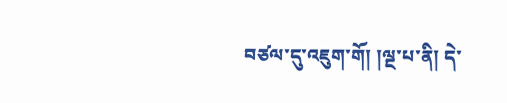བཙལ་དུ་འཇུག་གོ། །ལྔ་པ་ནི། དེ་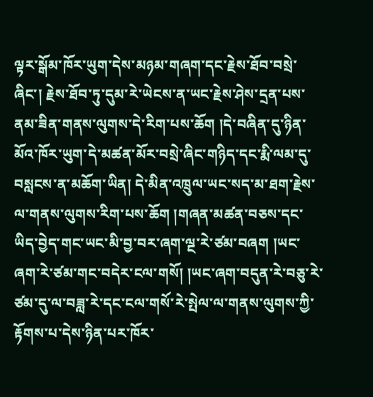ལྟར་སྒོམ་ཁོར་ཡུག་དེས་མཉམ་གཞག་དང་རྗེས་ཐོབ་བསྲེ་ཞིང་། རྗེས་ཐོབ་ཏུ་དུམ་རེ་ཡེངས་ན་ཡང་རྗེས་ཤེས་དྲན་པས་ནམ་ཟིན་གནས་ལུགས་དེ་རིག་པས་ཆོག །དེ་བཞིན་དུ་ཉིན་མོའ་ཁོར་ཡུག་དེ་མཚན་མོར་བསྲེ་ཞིང་གཉིད་དང་རྨི་ལམ་དུ་བསླངས་ན་མཆོག་ཡིན། དེ་མིན་འཁྲུལ་ཡང་སད་མ་ཐག་རྗེས་ལ་གནས་ལུགས་རིག་པས་ཆོག །གཞན་མཚན་བཅས་དང་ཡིད་བྱེད་གང་ཡང་མི་བྱ་བར་ཞག་ལྔ་རེ་ཙམ་བཞག །ཡང་ཞག་རེ་ཙམ་གང་བདེར་ངལ་གསོ། །ཡང་ཞག་བདུན་རེ་བཅུ་རེ་ཙམ་དུ་ལ་བཟླ་རེ་དང་ངལ་གསོ་རེ་སྤེལ་ལ་གནས་ལུགས་ཀྱི་རྟོགས་པ་དེས་ཉིན་པར་ཁོར་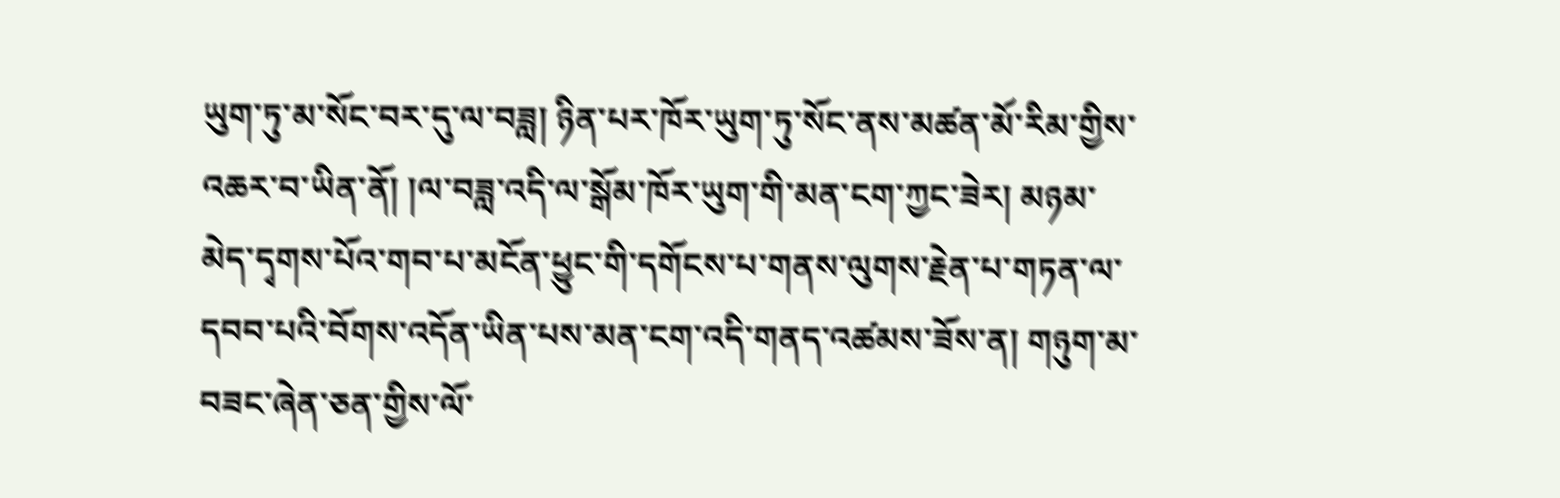ཡུག་ཏུ་མ་སོང་བར་དུ་ལ་བཟླ། ཉིན་པར་ཁོར་ཡུག་ཏུ་སོང་ནས་མཚན་མོ་རིམ་གྱིས་འཆར་བ་ཡིན་ནོ། །ལ་བཟླ་འདི་ལ་སྒོམ་ཁོར་ཡུག་གི་མན་ངག་ཀྱང་ཟེར། མཉམ་མེད་དྭགས་པོའ་གབ་པ་མངོན་ཕྱུང་གི་དགོངས་པ་གནས་ལུགས་རྗེན་པ་གཏན་ལ་དབབ་པའི་བོགས་འདོན་ཡིན་པས་མན་ངག་འདི་གནད་འཚམས་ཟོས་ན། གཉུག་མ་བཟང་ཞེན་ཅན་གྱིས་ལོ་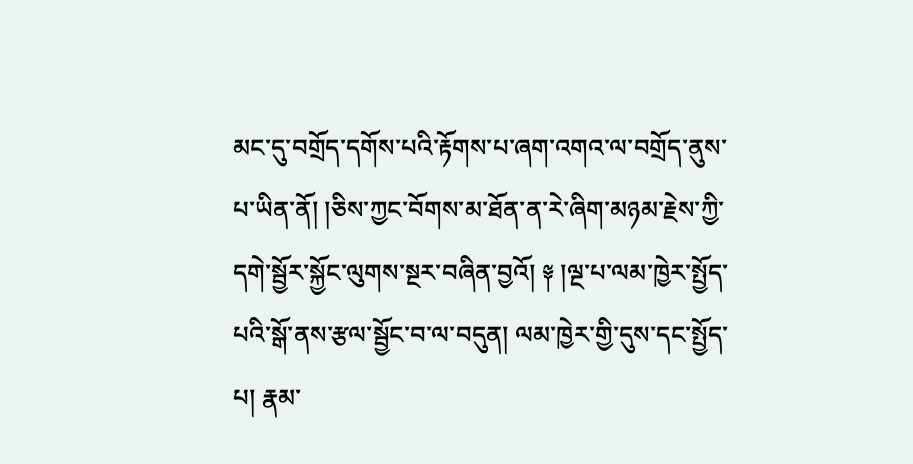མང་དུ་བགྲོད་དགོས་པའི་རྟོགས་པ་ཞག་འགའ་ལ་བགྲོད་ནུས་པ་ཡིན་ནོ། །ཅིས་ཀྱང་བོགས་མ་ཐོན་ན་རེ་ཞིག་མཉམ་རྗེས་ཀྱི་དགེ་སྦྱོར་སྐྱོང་ལུགས་སྔར་བཞིན་བྱའོ། ༈ །ལྔ་པ་ལམ་ཁྱེར་སྤྱོད་པའི་སྒོ་ནས་རྩལ་སྦྱོང་བ་ལ་བདུན། ལམ་ཁྱེར་གྱི་དུས་དང་སྤྱོད་པ། རྣམ་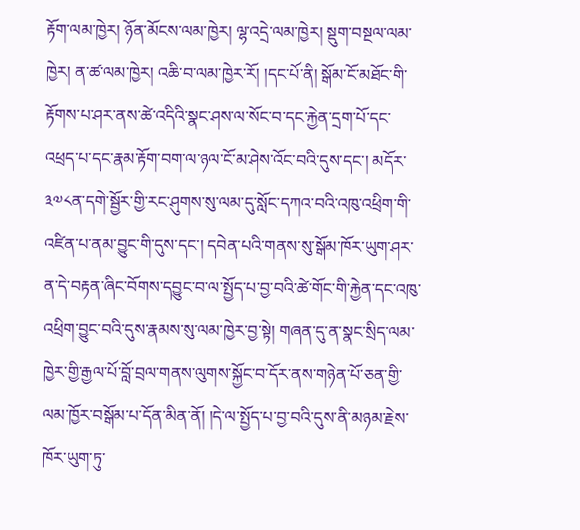རྟོག་ལམ་ཁྱེར། ཉོན་མོངས་ལམ་ཁྱེར། ལྷ་འདྲེ་ལམ་ཁྱེར། སྡུག་བསྔལ་ལམ་ཁྱེར། ན་ཚ་ལམ་ཁྱེར། འཆི་བ་ལམ་ཁྱེར་རོ། །དང་པོ་ནི། སྒོམ་ངོ་མཐོང་གི་རྟོགས་པ་ཤར་ནས་ཚེ་འདིའི་སྣང་ཤས་ལ་སོང་བ་དང་རྐྱེན་དྲག་པོ་དང་འཕྲད་པ་དང་རྣམ་རྟོག་བག་ལ་ཉལ་ངོ་མ་ཤེས་འོང་བའི་དུས་དང་། མདོར་
༣༧༨ན་དགེ་སྦྱོར་གྱི་རང་ཤུགས་སུ་ལམ་དུ་སློང་དཀའ་བའི་འཁུ་འཕྲིག་གི་འཛིན་པ་ནམ་བྱུང་གི་དུས་དང་། དབེན་པའི་གནས་སུ་སྒོམ་ཁོར་ཡུག་ཤར་ན་དེ་བརྟན་ཞིང་བོགས་དབྱུང་བ་ལ་སྤྱོད་པ་བྱ་བའི་ཚེ་གོང་གི་རྐྱེན་དང་འཁུ་འཕྲིག་བྱུང་བའི་དུས་རྣམས་སུ་ལམ་ཁྱེར་བྱ་སྟེ། གཞན་དུ་ན་སྣང་སྲིད་ལམ་ཁྱེར་གྱི་རྒྱལ་པོ་བློ་བྲལ་གནས་ལུགས་སྐྱོང་བ་དོར་ནས་གཉེན་པོ་ཅན་གྱི་ལམ་ཁྱོར་བསྒོམ་པ་དོན་མིན་ནོ། །དེ་ལ་སྤྱོད་པ་བྱ་བའི་དུས་ནི་མཉམ་རྗེས་ཁོར་ཡུག་ཏུ་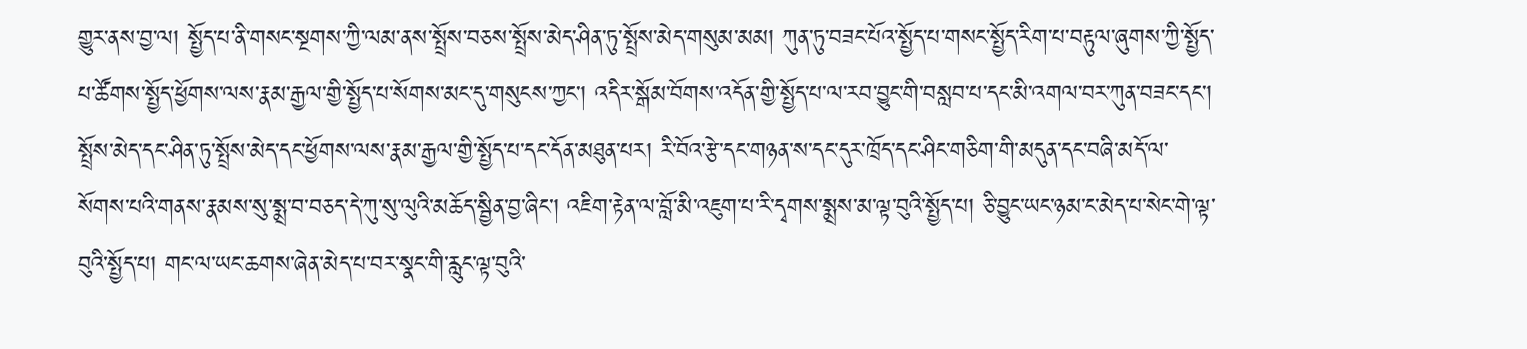གྱུར་ནས་བྱ་ལ། སྤྱོད་པ་ནི་གསང་སྔགས་ཀྱི་ལམ་ནས་སྤྲོས་བཅས་སྤྲོས་མེད་ཤིན་ཏུ་སྤྲོས་མེད་གསུམ་མམ། ཀུན་ཏུ་བཟང་པོའ་སྤྱོད་པ་གསང་སྤྱོད་རིག་པ་བརྟུལ་ཞུགས་ཀྱི་སྤྱོད་པ་ཚོགས་སྤྱོད་ཕྱོགས་ལས་རྣམ་རྒྱལ་གྱི་སྤྱོད་པ་སོགས་མང་དུ་གསུངས་ཀྱང་། འདིར་སྒོམ་བོགས་འདོན་གྱི་སྤྱོད་པ་ལ་རབ་བྱུང་གི་བསླབ་པ་དང་མི་འགལ་བར་ཀུན་བཟང་དང་། སྤྲོས་མེད་དང་ཤིན་ཏུ་སྤྲོས་མེད་དང་ཕྱོགས་ལས་རྣམ་རྒྱལ་གྱི་སྤྱོད་པ་དང་དོན་མཐུན་པར། རི་བོའ་རྩེ་དང་གཉན་ས་དང་དུར་ཁྲོད་དང་ཤིང་གཅིག་གི་མདུན་དང་བཞི་མདོ་ལ་སོགས་པའི་གནས་རྣམས་སུ་སྨྲ་བ་བཅད་དེ་ཀུ་སུ་ལུའི་མཆོད་སྦྱིན་བྱ་ཞིང་། འཇིག་རྟེན་ལ་བློ་མི་འཇུག་པ་རི་དྭགས་སྨྲས་མ་ལྟ་བུའི་སྤྱོད་པ། ཅི་བྱུང་ཡང་ཉམ་ང་མེད་པ་སེང་གེ་ལྟ་བུའི་སྤྱོད་པ། གང་ལ་ཡང་ཆགས་ཞེན་མེད་པ་བར་སྣང་གི་རླུང་ལྟ་བུའི་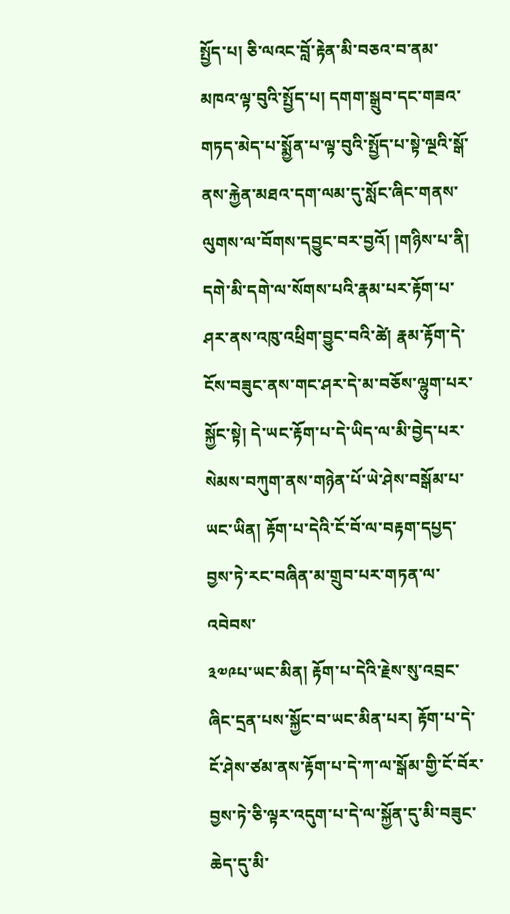སྤྱོད་པ། ཅི་ལའང་བློ་རྟེན་མི་བཅའ་བ་ནམ་མཁའ་ལྟ་བུའི་སྤྱོད་པ། དགག་སྒྲུབ་དང་གཟའ་གཏད་མེད་པ་སྨྱོན་པ་ལྟ་བུའི་སྤྱོད་པ་སྟེ་ལྔའི་སྒོ་ནས་རྐྱེན་མཐའ་དག་ལམ་དུ་སློང་ཞིང་གནས་ལུགས་ལ་བོགས་དབྱུང་བར་བྱའོ། །གཉིས་པ་ནི། དགེ་མི་དགེ་ལ་སོགས་པའི་རྣམ་པར་རྟོག་པ་ཤར་ནས་འཁུ་འཕྲིག་བྱུང་བའི་ཚེ། རྣམ་རྟོག་དེ་ངོས་བཟུང་ནས་གང་ཤར་དེ་མ་བཅོས་ལྷུག་པར་སྐྱོང་སྟེ། དེ་ཡང་རྟོག་པ་དེ་ཡིད་ལ་མི་བྱེད་པར་སེམས་བཀུག་ནས་གཉེན་པོ་ཡེ་ཤེས་བསྒོམ་པ་ཡང་ཡིན། རྟོག་པ་དེའི་ངོ་བོ་ལ་བརྟག་དཔྱད་བྱས་ཏེ་རང་བཞིན་མ་གྲུབ་པར་གཏན་ལ་འབེབས་
༣༧༩པ་ཡང་མིན། རྟོག་པ་དེའི་རྗེས་སུ་འབྲང་ཞིང་དྲན་པས་སྐྱོང་བ་ཡང་མིན་པར། རྟོག་པ་དེ་ངོ་ཤེས་ཙམ་ནས་རྟོག་པ་དེ་ཀ་ལ་སྒོམ་གྱི་ངོ་བོར་བྱས་ཏེ་ཅི་ལྟར་འདུག་པ་དེ་ལ་སྐྱོན་དུ་མི་བཟུང་ཆེད་དུ་མི་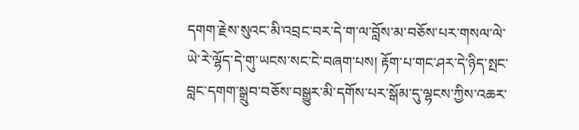དགག་རྗེས་སུའང་མི་འབྲང་བར་དེ་ག་ལ་བློས་མ་བཅོས་པར་གསལ་ལེ་ཡེ་རེ་ལྷོད་དེ་གུ་ཡངས་སང་ངེ་བཞག་པས། རྟོག་པ་གང་ཤར་དེ་ཉིད་སྤང་བླང་དགག་སྒྲུབ་བཅོས་བསྒྱུར་མི་དགོས་པར་སྒོམ་དུ་ལྷངས་ཀྱིས་འཆར་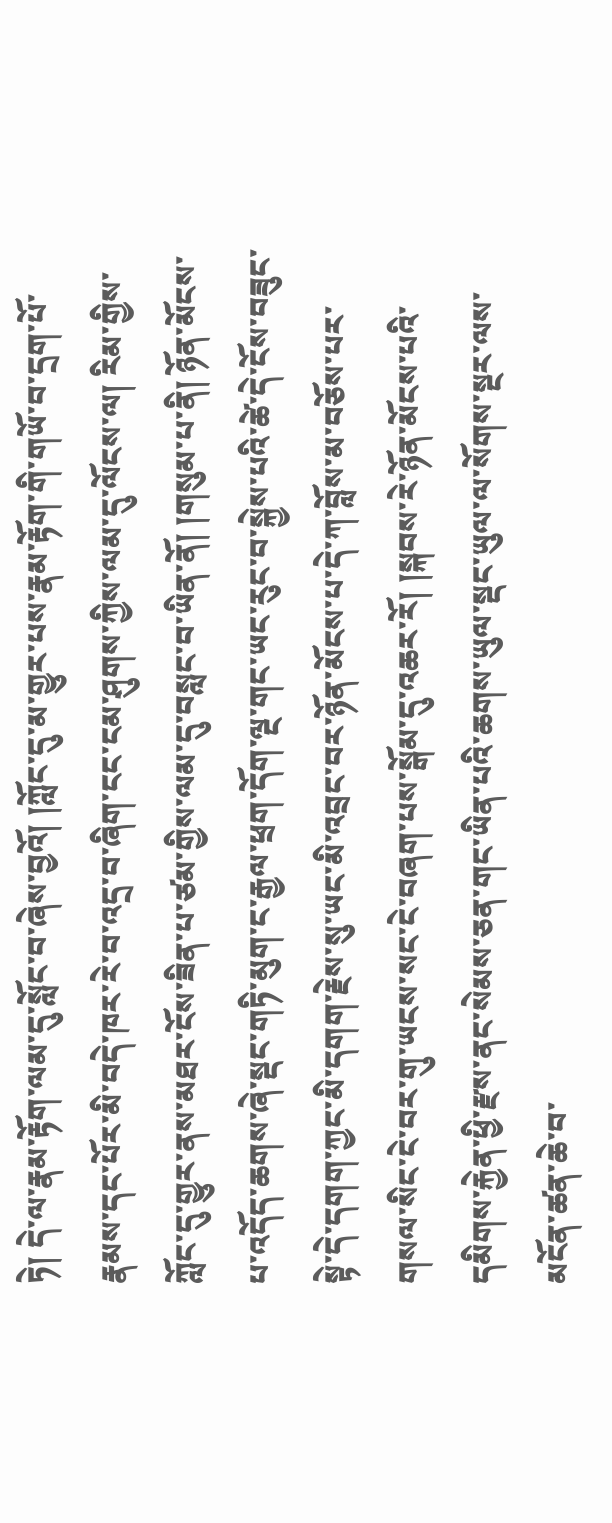ཏེ། དེ་ལ་རྣམ་རྟོག་ལམ་དུ་སློང་བ་ཞེས་བྱའོ། །ཀློང་དུ་མ་གྱུར་པས་རྣམ་རྟོག་གི་གཡོ་བ་དྲག་པོ་རྣམས་དང་པོར་མི་བདེ་ཁར་རེ་བ་འདྲ་བ་ཞིག་ངང་ངམ་ཤུགས་ཀྱིས་ལམ་དུ་ལོངས་ལ། རིམ་གྱིས་ཀློང་དུ་གྱུར་ནས་མཐར་ངོས་ཟིན་པ་ཙམ་གྱིས་ལམ་དུ་བསླང་བ་ཡིན་ནོ། །གསུམ་པ་ནི། ཉོན་མོངས་པ་འདོད་ཆགས་ཞེ་སྡང་གཏི་མུག་ང་རྒྱལ་ཕྲག་དོག་ལྔ་གང་ཡང་རུང་བ་སྐྱེས་པའི་ཚེ་དེ་ངོས་བཟུང་སྟེ་དེ་དགག་ཀྱང་མི་དགག་རྗེས་སུ་ཡང་མི་འབྲང་བར་ཉོན་མོངས་པ་དེ་ཀ་བློས་མ་བཅོས་པར་གསལ་སིང་ངེ་བར་གུ་ཡངས་སང་ངེ་བཞག་པས་སྒོམ་དུ་འཆར་རོ། །སྐབས་རེ་ཉོན་མོངས་པའི་དམིགས་རྐྱེན་ཕྱི་རྫས་ནང་སེམས་ཅན་གང་ཡིན་པའི་ཆགས་ཡུལ་སྡང་ཡུལ་ལ་སོགས་སྔར་ལས་མངོན་ཚན་ཆེ་བ་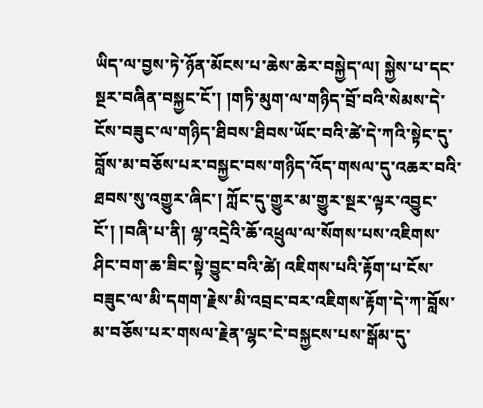ཡིད་ལ་བྱས་ཏེ་ཉོན་མོངས་པ་ཆེས་ཆེར་བསྐྱེད་ལ། སྐྱེས་པ་དང་སྔར་བཞིན་བསྐྱང་ངོ་། །གཏི་མུག་ལ་གཉིད་བྲོ་བའི་སེམས་དེ་ངོས་བཟུང་ལ་གཉིད་ཐིབས་ཐིབས་ཡོང་བའི་ཚེ་དེ་ཀའི་སྟེང་དུ་བློས་མ་བཅོས་པར་བསྐྱང་བས་གཉིད་འོད་གསལ་དུ་འཆར་བའི་ཐབས་སུ་འགྱུར་ཞིང་། ཀློང་དུ་གྱུར་མ་གྱུར་སྔར་ལྟར་འབྱུང་ངོ་། །བཞི་པ་ནི། ལྷ་འདྲེའི་ཆོ་འཕྲུལ་ལ་སོགས་པས་འཇིགས་ཤིང་བག་ཆ་ཟིང་སྟེ་བྱུང་བའི་ཚེ། འཇིགས་པའི་རྟོག་པ་ངོས་བཟུང་ལ་མི་དགག་རྗེས་མི་འབྲང་བར་འཇིགས་རྟོག་དེ་ཀ་བློས་མ་བཅོས་པར་གསལ་རྗེན་ལྷང་ངེ་བསྐྱངས་པས་སྒོམ་དུ་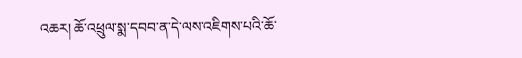འཆར། ཆོ་འཕྲུལ་སྨ་དབབ་ན་དེ་ལས་འཇིགས་པའི་ཆོ་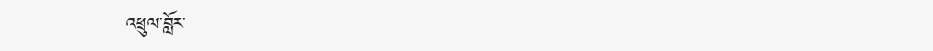འཕྲུལ་བློར་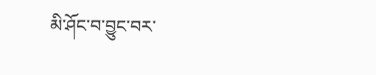མི་ཤོང་བ་བྱུང་བར་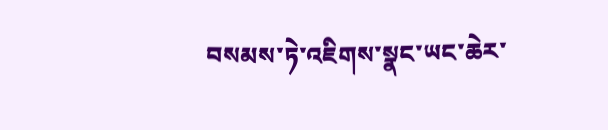བསམས་ཏེ་འཇིགས་སྣང་ཡང་ཆེར་